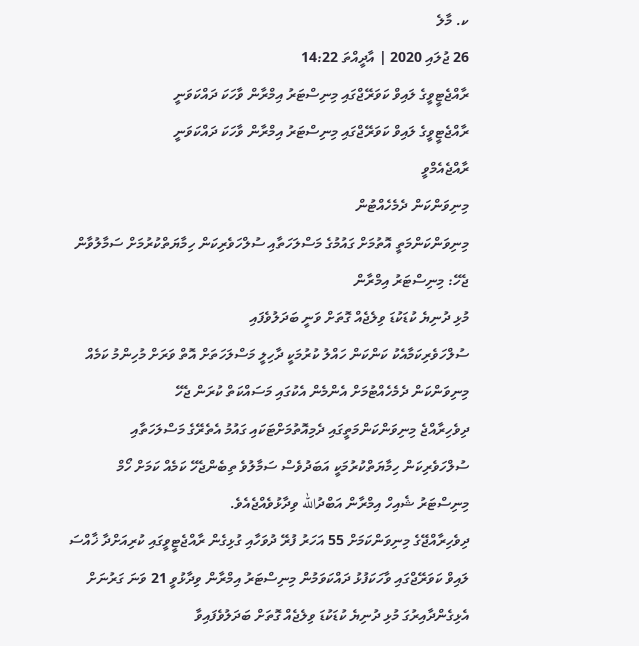ކ. މާލެ
26 ޖުލައި 2020 | އާދީއްތަ 14:22
ރާއްޖެޓީވީގެ ލައިވް ކަވަރޭޖްގައި މިނިސްޓަރު އިމްރާން ވާހަކަ ދައްކަވަނީ
ރާއްޖެޓީވީގެ ލައިވް ކަވަރޭޖްގައި މިނިސްޓަރު އިމްރާން ވާހަކަ ދައްކަވަނީ
ރާއްޖެއެމްވީ
މިނިވަންކަން ދެމެހެއްޓުން
މިނިވަންކަންމަތީ އޮތުމަށް ގައުމުގެ މަސްލަހަތާއި ސުލްހަވެރިކަން ހިމާޔަތްކުރުމަށް ސަމާލުވާން ޖެހޭ: މިނިސްޓަރު އިމްރާން
މުޅި ދުނިޔެ ކުޑަކުޑަ ވިލެޖެއް ގޮތަށް ވަނީ ބަދަލުވެފައި
ސުލްހަވެރިކަމާއެކު ކަންކަން ހައްލު ކުރުމަކީ ދާހިލީ މަސްލަހަތަށް އޮތް ވަރަށް މުހިންމު ކަމެއް
މިނިވަންކަން ދެމެހެއްޓުމަށް އެންމެން އެކުގައި މަސައްކަތް ކުރަން ޖެހޭ
ދިވެހިރާއްޖެ މިނިވަންކަންމަތީގައި ދެމިއޮތުމަށްޓަކައި ގައުމު އެތެރޭގެ މަސްލަހަތާއި ސުލްހަވެރިކަން ހިމާޔަތްކުރުމަކީ އަބަދުވެސް ސަމާލުވެ ތިބެންޖެހޭ ކަމެއް ކަމަށް ހޯމް މިނިސްޓަރު ޝެއިހް އިމްރާން އަބްދުالله ވިދާޅުވެއްޖެއެވެ.
ދިވެހިރާއްޖޭގެ މިނިވަންކަމަށް 55 އަހަރު ފުރޭ ދުވަހާއި ގުޅިގެން ރާއްޖެޓީވީގައި ކުރިއަށްދާ ޚާއްސަ ލައިވް ކަވަރޭޖްގައި ވާހަކަފުޅު ދައްކަވަމުން މިނިސްޓަރު އިމްރާން ވިދާޅުވީ 21 ވަނަ ގަރުނަށް އެޅިގެންދާއިރުގަ މުޅި ދުނިޔެ ކުޑަކުޑަ ވިލެޖެއް ގޮތަށް ބަދަލުވެފައިވާ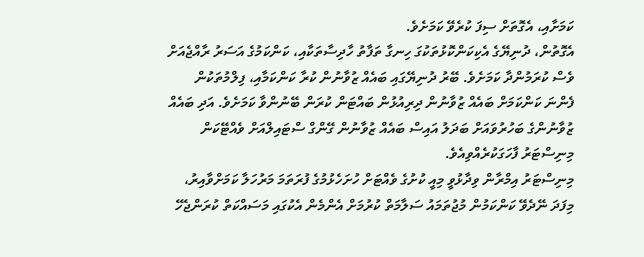ކަމަށާއި، އެގޮތަށް ސިފަ ކުރެވޭ ކަމަށެވެ.
އެގޮތުން، ދުނިޔޭގެ އެކިކަންކޮޅުތަކުގަ ހިނގާ ތަފާތު ހާދިސާތަކާއި، ކަންކަމުގެ އަސަރު ރާއްޖެއަށް ވެސް ކުރަމުންދާ ކަމަށެވެ. ބޭރު ދުނިޔޭގައި ބައެއް ޒުވާނުން ކުރާ ކަންކަމާއި، ފިލްމުތަކުން ފެންނަ ކަންކަމަށް ބައެއް ޒުވާނުން ދިރިއުޅުން ބައްޓަން ކުރަން ބޭނުންވާ ކަމަށެވެ. އަދި ބައެއް ޒުވާނުންގެ ބަހުރުވައަށް ބަދަލު އައިސް ބައެއް ޒުވާނުން ގޭންގް ސްޓައިލްއަށް ވެއްޓޭކަން މިނިސްޓަރު ފާހަގަކުރެއްވިއެވެ.
މިނިސްޓަރު އިމްރާން ވިދާޅުވީ މިއީ ކުށުގެ ވެއްޓަށް ހުށަހެޅުމުގެ ފުރަތަމަ މަރުހަލާ ކަމަށްވާއިރު، މިފަދަ ނޭދެވޭ ކަންކަމުން މުޖުތަމައު ސަލާމަތް ކުރުމަށް އެންމެން އެކުގައި މަސައްކަތް ކުރަންޖެހޭ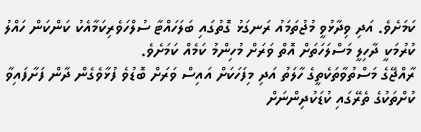ކަމަށެވެ. އަދި ވިދާޅުވީ މުޖުތަމައު ރަނގަޅު ގޮތުގައި ބަލަހައްޓާ ސުލްހަވެރިކަމާއެކު ކަންކަން ހައްލު ކުރުމަކީ ދާހިލީ މަސްލަހަތަށް އޮތް ވަރަށް މުހިންމު ކަމެއް ކަމަށެވެ.
ރާއްޖޭގެ މަސްތުވާތަކެތީގެ ހާލަތު އަދި މިފަހަކަށް އައިސް ވަރަށް ބޮޑުވެ ފުޅާވެގެން ދާން ފަށާފައިވާ ކުށްތަކުގެ ތެރޭގައި ކުޑަކުދިންނަށް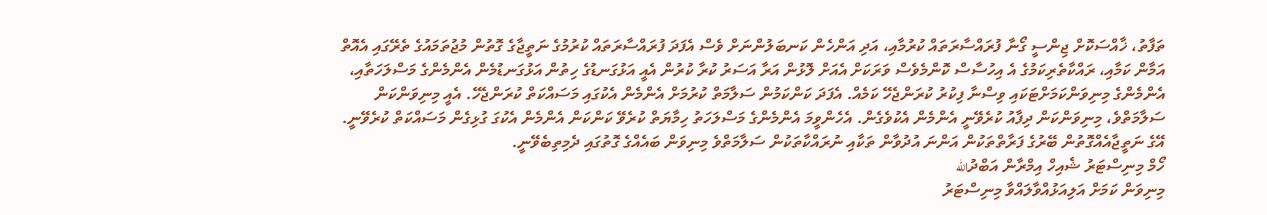ތަފާތު، ޚާއްސަކޮށް ޖިންސީ ގޯނާ ފުރައްސާރަތައް ކުރުމާއި، އަދި އަންހެން ކަނބަލުންނަށް ވެސް އެފަދަ ފުރައްސާރަތައް ކުރުމުގެ ނަތީޖާގެ ގޮތުން މުޖުތަމައުގެ ތެރޭގައި އެއޮތް އަމާން ކަމާއި، ރައްކާތެރިކަމުގެ އެ އިހުސާސް ކޮންމެވެސް ވަރަކަށް އެއަށް ލޮޅުން އަރާ އަސަރު ކުރާ ކުރުން އެއީ އަޅުގަނޑުގެ ހިތުން އަޅުގަނޑުމެން އެންމެންގެ މަސްލަހަތާއި، އެންމެންގެ މިނިވަންކަމަށްޓަކައި ވިސްނާ ފިކުރު ކުރަންޖެހޭ ކަމެއް. އެފަދަ ކަންކަމުން ސަލާމަތް ކުރުމަށް އެންމެން އެކުގައި މަސައްކަތް ކުރަންޖެހޭ. އެއީ މިނިވަންކަން ސަލާމަތްވެ، މިނިވަންކަން ދިފާއު ކުރެވޭނީ އެންމެން އެކުވެގެން. އެހެންވީމަ އެންމެންގެ މަސްލަހަތު ހިމާޔަތް ކުރެވޭ ކަންކަން އެންމެން އެކުގަ ގުޅިގެން މަސައްކަތް ކުރެވޭނީ. އޭގެ ނަތީޖާއެއްގޮތުން ބޭރުގެ ފަރާތްތަކުން އަންނަ އުދުވާން ތަކާއި ނުރައްކާތަކުން ސަލާމަތްވެ މިނިވަން ބައެއްގެ ގޮތުގައި ދެމިތިބެވޭނީ.
ހޯމް މިނިސްޓަރު ޝެއިހް އިމްރާން އަބްދުالله
މިނިވަން ކަމަށް އަލިއަޅުއްވާލައްވާ މިނިސްޓަރު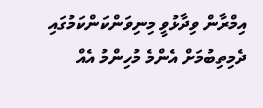އިމްރާން ވިދާޅުވީ މިނިވަންކަންކަމުގައި ދެމިތިބުމަށް އެންމެ މުހިންމު އެއް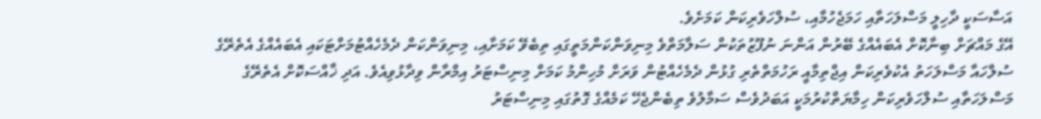އަސާސަކީ ދާހިލީ މަސްލަހަތާއި ހަމަޖެހުމާއި، ސުލްހަވެރިކަން ކަމަށެވެ.
އޭގެ މައްޗަށް ބިނާކޮށް އެބައެއްގެ ބޭރުން އަންނަ ނުފޫޒުތަކުން ސަލާމަތްވެ މިނިވަންކަންމަތީގައި ތިބެވޭ ކަމަށާއި، މިނިވަންކަން ދެމެހެއްޓުމަށްޓަކައި އެބައެއްގެ އެތެރޭގެ ސުލްހައާ މަސްލަހަތު އެކުވެރިކަން އިޖްތިމާއީ ރަހުމަތްތެރި ގުޅުން ދެމެހެއްޓުން ވަރަށް މުހިންމު ކަމަށް މިނިސްޓަރު އިމްރާން ވިދާޅުވިއެވެ. އަދި ޚާއްސަކޮށް އެތެރޭގެ މަސްލަހަތާއި ސުލްހަވެރިކަން ހިމާޔަތްކުރުމަކީ އަބަދުވެސް ސަމާލުވެ ތިބެންޖެހޭ ކަމެއްގެ ގޮތުގައި މިނިސްޓަރު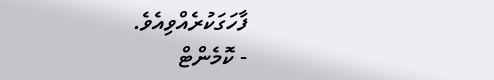ފާހަގަކުރެއްވިއެވެ.
- ކޮމެންޓް